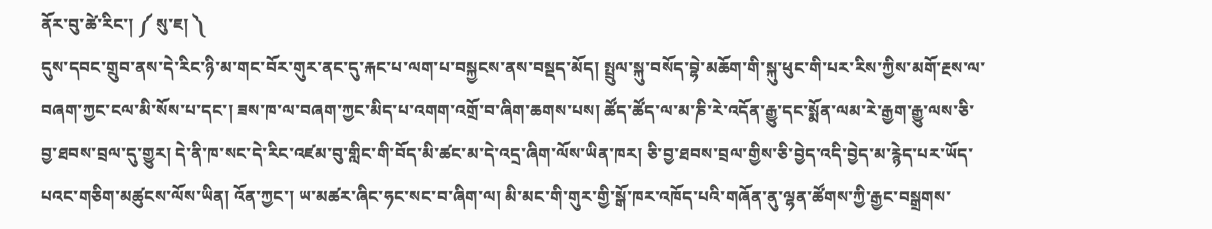ནོར་བུ་ཚེ་རིང་། ༼ སུ་ཇ། ༽
དུས་དབང་གྲུབ་ནས་དེ་རིང་ཉི་མ་གང་བོར་གུར་ནང་དུ་རྐང་པ་ལག་པ་བསྐྱངས་ནས་བསྡད་མོད། སྤྲུལ་སྐུ་བསོད་བྷེ་མཆོག་གི་སྐུ་ཕུང་གི་པར་རིས་ཀྱིས་མགོ་རྔས་ལ་བཞག་ཀྱང་ངལ་མི་སོས་པ་དང་། ཟས་ཁ་ལ་བཞག་ཀྱང་མིད་པ་འགག་འགྲོ་བ་ཞིག་ཆགས་པས། ཚོད་ཚོད་ལ་མ་ཎི་རེ་འདོན་རྒྱུ་དང་སྨོན་ལམ་རེ་རྒྱག་རྒྱུ་ལས་ཅི་བྱ་ཐབས་བྲལ་དུ་གྱུར། དེ་ནི་ཁ་སང་དེ་རིང་འཛམ་བུ་གླིང་གི་བོད་མི་ཚང་མ་དེ་འདྲ་ཞིག་ལོས་ཡིན་ཁར། ཅི་བྱ་ཐབས་བྲལ་གྱིས་ཅི་བྱེད་འདི་བྱེད་མ་རྙེད་པར་ཡོད་པའང་གཅིག་མཚུངས་ལོས་ཡིན། འོན་ཀྱང་། ཡ་མཚར་ཞིང་ཧང་སང་བ་ཞིག་ལ། མི་མང་གི་གུར་གྱི་སྒོ་ཁར་འཁོད་པའི་གཞོན་ནུ་ལྷན་ཚོགས་ཀྱི་རྒྱང་བསྒྲགས་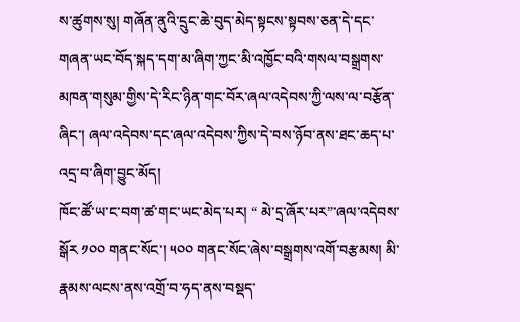ས་ཚུགས་སུ། གཞོན་ནུའི་དྲུང་ཆེ་བུད་མེད་སྟངས་སྟབས་ཅན་དེ་དང་གཞན་ཡང་བོད་སྐད་དག་མ་ཞིག་ཀྱང་མི་འཁྱོང་བའི་གསལ་བསྒྲགས་མཁན་གསུམ་གྱིས་དེ་རིང་ཉིན་གང་བོར་ཞལ་འདེབས་ཀྱི་ལས་ལ་བརྩོན་ཞིང་། ཞལ་འདེབས་དང་ཞལ་འདེབས་ཀྱིས་དེ་བས་ཉོབ་ནས་ཐང་ཆད་པ་འདྲ་བ་ཞིག་བྱུང་མོད།
ཁོང་ཚོ་ཡ་ང་བག་ཚ་གང་ཡང་མེད་པར། “ མེ་དྲ་ཞོར་པར”་ཞལ་འདེབས་སྒོར ༡༠༠ གནང་སོང་། ༥༠༠ གནང་སོང་ཞེས་བསྒྲགས་འགོ་བརྩམས། མི་རྣམས་ལངས་ནས་འགྲོ་བ་ཧད་ནས་བསྡད་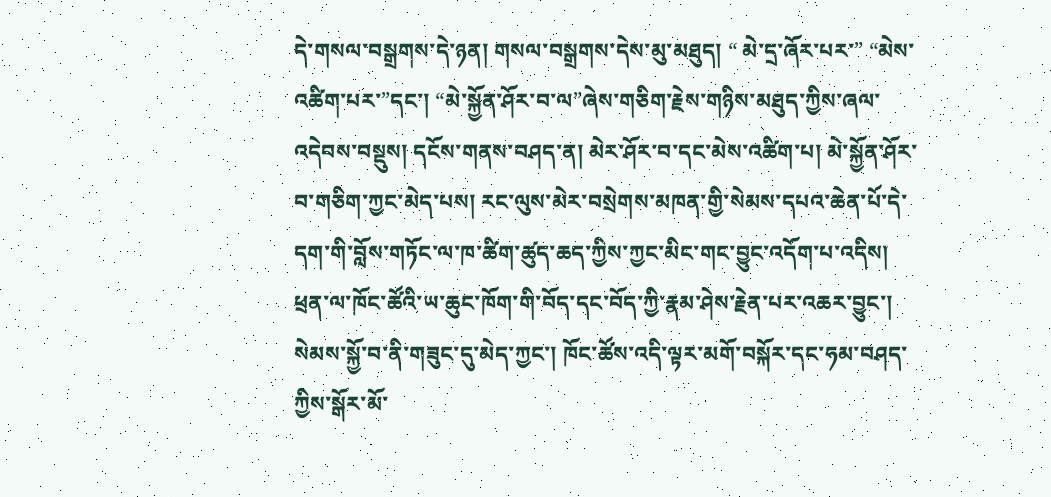དེ་གསལ་བསྒྲགས་དེ་ཉན། གསལ་བསྒྲགས་དེས་མུ་མཐུད། “ མེ་དྲ་ཞོར་པར་” “མེས་འཚིག་པར་”དང་། “མེ་སྐྱོན་ཤོར་བ་ལ”ཞེས་གཅིག་རྗེས་གཉིས་མཐུད་ཀྱིས་ཞལ་འདེབས་བསྡུས། དངོས་གནས་བཤད་ན། མེར་ཤོར་བ་དང་མེས་འཚིག་པ། མེ་སྐྱོན་ཤོར་བ་གཅིག་ཀྱང་མེད་པས། རང་ལུས་མེར་བསྲེགས་མཁན་གྱི་སེམས་དཔའ་ཆེན་པོ་དེ་དག་གི་བློས་གཏོང་ལ་ཁ་ཚིག་ཚུད་ཆད་ཀྱིས་ཀྱང་མིང་གང་བྱུང་འདོག་པ་འདིས། ཕྲན་ལ་ཁོང་ཚོའི་ཡ་ཆུང་ཁོག་གི་བོད་དང་བོད་ཀྱི་རྣམ་ཤེས་རྗེན་པར་འཆར་བྱུང་། སེམས་སྐྱོ་བ་ནི་གཟུང་དུ་མེད་ཀྱང་། ཁོང་ཚོས་འདི་ལྟར་མགོ་བསྐོར་དང་ཧམ་བཤད་ཀྱིས་སྒོར་མོ་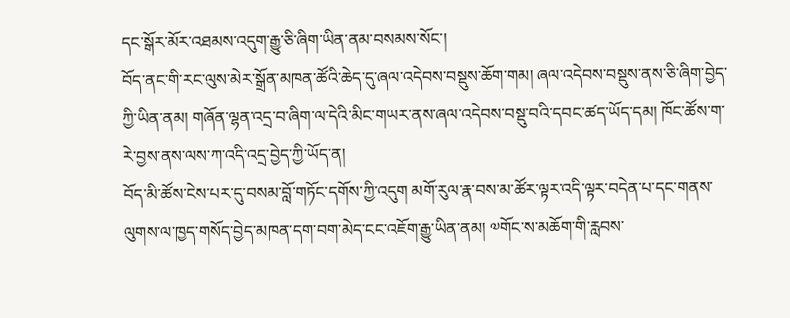དང་སྒོར་མོར་འཐམས་འདུག་རྒྱུ་ཅི་ཞིག་ཡིན་ནམ་བསམས་སོང་།
བོད་ནང་གི་རང་ལུས་མེར་སྒྲོན་མཁན་ཚོའི་ཆེད་དུ་ཞལ་འདེབས་བསྡུས་ཆོག་གམ། ཞལ་འདེབས་བསྡུས་ནས་ཅི་ཞིག་བྱེད་ཀྱི་ཡིན་ནམ། གཞོན་ལྷན་འདྲ་བ་ཞིག་ལ་དེའི་མིང་གཡར་ནས་ཞལ་འདེབས་བསྡུ་བའི་དབང་ཚད་ཡོད་དམ། ཁོང་ཚོས་ག་རེ་བྱས་ནས་ལས་ཀ་འདི་འདྲ་བྱེད་ཀྱི་ཡོད་ན།
བོད་མི་ཚོས་ངེས་པར་དུ་བསམ་བློ་གཏོང་དགོས་ཀྱི་འདུག མགོ་རུལ་རྣ་བས་མ་ཚོར་ལྟར་འདི་ལྟར་བདེན་པ་དང་གནས་ལུགས་ལ་ཁྱད་གསོད་བྱེད་མཁན་དག་བག་མེད་ངང་འཇོག་རྒྱུ་ཡིན་ནམ། ༧གོང་ས་མཆོག་གི་རླབས་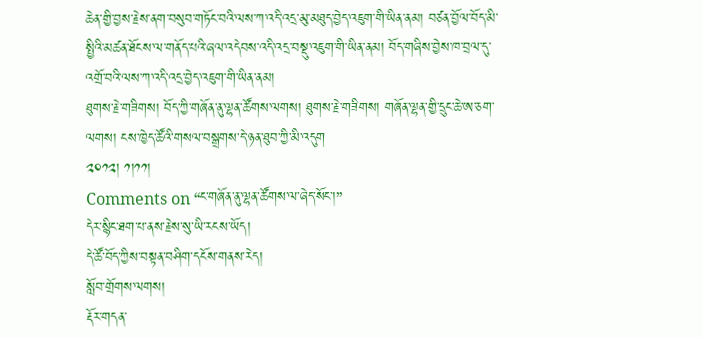ཆེན་གྱི་བྱས་རྗེས་ནག་བསུབ་གཏོང་བའི་ལས་ཀ་འདི་འདྲ་མུ་མཐུད་བྱེད་འཇུག་གི་ཡིན་ནམ། བཙན་བྱོལ་བོད་མི་སྤྱིའི་མཚན་ཐོངས་ལ་གནོད་པའི་ཞལ་འདེབས་འདི་འདྲ་བསྡུ་འཇུག་གི་ཡིན་ནམ། བོད་གཞིས་བྱེས་ཁ་བྲལ་དུ་འགྲོ་བའི་ལས་ཀ་འདི་འདྲ་བྱེད་འཇུག་གི་ཡིན་ནམ།
ཐུགས་རྗེ་གཟིགས། བོད་ཀྱི་གཞོན་ནུ་ལྷན་ཚོགས་ལགས། ཐུགས་རྗེ་གཟིགས། གཞོན་ལྷན་གྱི་དྲུང་ཆེ་ཨ་ཅག་ལགས། ངས་ཁྱེད་ཚོའི་གསལ་བསྒྲགས་དེ་ཉན་ཐུབ་ཀྱི་མི་འདུག
༢༠༡༢། ༡།༡༡།
Comments on “ང་གཞོན་ནུ་ལྷན་ཚོགས་ལ་ཞེད་སོང་།”
དེར་སྙིང་ཐག་པ་ནས་རྗེས་སུ་ཡི་རངས་ཡོད།
དེ་ཚོ་བོད་ཀྱིས་བསྟན་བཤིག་དངོས་གནས་རེད།
སློབ་གྲོགས་ལགས།
རྡོར་གདན་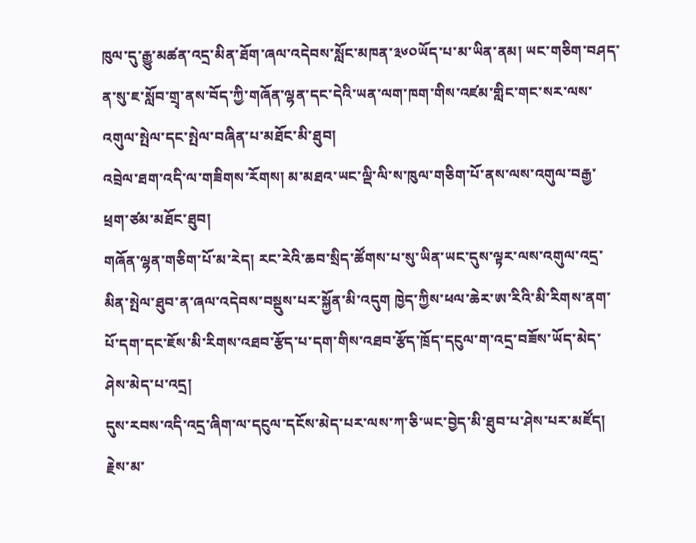ཁུལ་དུ་རྒྱུ་མཚན་འདྲ་མིན་ཐོག་ཞལ་འདེབས་སློང་མཁན་༣༦༠ཡོད་པ་མ་ཡིན་ནམ། ཡང་གཅིག་བཤད་ན་སུ་ཇ་སློབ་གྲྭ་ནས་བོད་ཀྱི་གཞོན་ལྷན་དང་དེའི་ཡན་ལག་ཁག་གིས་འཛམ་གླིང་གང་སར་ལས་འགུལ་སྤེལ་དང་སྤེལ་བཞིན་པ་མཐོང་མི་ཐུབ།
འབྲེལ་ཐག་འདི་ལ་གཟིགས་རོགས། མ་མཐའ་ཡང་ལྡི་ལི་ས་ཁུལ་གཅིག་པོ་ནས་ལས་འགུལ་བརྒྱ་ཕྲག་ཙམ་མཐོང་ཐུབ།
གཞོན་ལྷན་གཅིག་པོ་མ་རེད། རང་རེའི་ཆབ་སྲིད་ཚོགས་པ་སུ་ཡིན་ཡང་དུས་ལྟར་ལས་འགུལ་འདྲ་མིན་སྤེལ་ཐུབ་ན་ཞལ་འདེབས་བསྡུས་པར་སྐྱོན་མི་འདུག ཁྱེད་ཀྱིས་ཕལ་ཆེར་ཨ་རིའི་མི་རིགས་ནག་པོ་དག་དང་ཇོས་མི་རིགས་འཐབ་རྩོད་པ་དག་གིས་འཐབ་རྩོད་ཁྲོད་དངུལ་ག་འདྲ་བཟོས་ཡོད་མེད་ཤེས་མེད་པ་འདྲ།
དུས་རབས་འདི་འདྲ་ཞིག་ལ་དངུལ་དངོས་མེད་པར་ལས་ཀ་ཅི་ཡང་བྱེད་མི་ཐུབ་པ་ཤེས་པར་མཛོད། རྗེས་མ་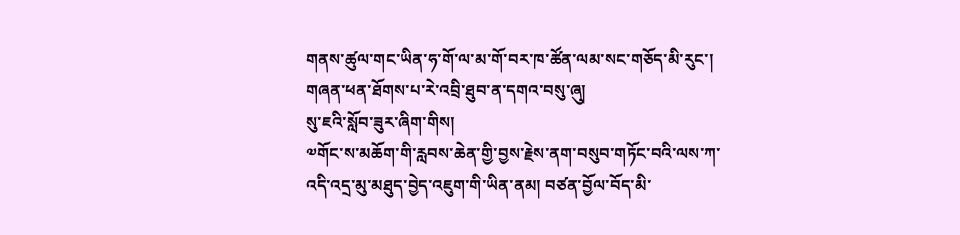གནས་ཚུལ་གང་ཡིན་ཧ་གོ་ལ་མ་གོ་བར་ཁ་ཚོན་ལམ་སང་གཅོད་མི་རུང་། གཞན་ཕན་ཐོགས་པ་རེ་འབྲི་ཐུབ་ན་དགའ་བསུ་ཞུ།
སུ་ཇའི་སློབ་ཟུར་ཞིག་གིས།
༧གོང་ས་མཆོག་གི་རླབས་ཆེན་གྱི་བྱས་རྗེས་ནག་བསུབ་གཏོང་བའི་ལས་ཀ་འདི་འདྲ་མུ་མཐུད་བྱེད་འཇུག་གི་ཡིན་ནམ། བཙན་བྱོལ་བོད་མི་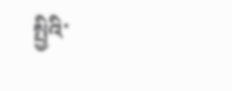སྤྱིའི་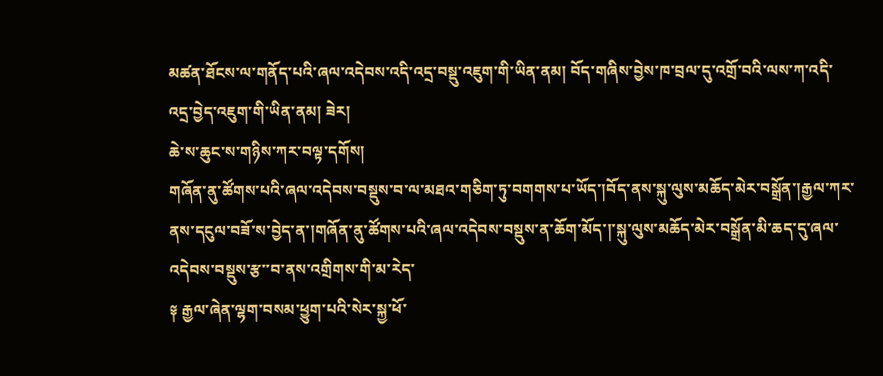མཚན་ཐོངས་ལ་གནོད་པའི་ཞལ་འདེབས་འདི་འདྲ་བསྡུ་འཇུག་གི་ཡིན་ནམ། བོད་གཞིས་བྱེས་ཁ་བྲལ་དུ་འགྲོ་བའི་ལས་ཀ་འདི་འདྲ་བྱེད་འཇུག་གི་ཡིན་ནམ། ཟེར།
ཆེ་ས་ཆུང་ས་གཉིས་ཀར་བལྟ་དགོས།
གཞོན་ནུ་ཚོགས་པའི་ཞལ་འདེབས་བསྡུས་བ་ལ་མཐའ་གཅིག་ཏུ་བགགས་པ་ཡོད་།བོད་ནས་སྐུ་ལུས་མཆོད་མེར་བསྒྲོན་།རྒྱལ་ཀར་ནས་དངུལ་བཟོ་ས་བྱེད་ན་།གཞོན་ནུ་ཚོགས་པའི་ཞལ་འདེབས་བསྡུས་ན་ཆོག་མོད་།་སྐུ་ལུས་མཆོད་མེར་བསྒྲོན་མི་ཆད་དུ་ཞལ་འདེབས་བསྡུས་རྩ་་བ་ནས་འགྲིགས་གི་མ་རེད་
༈ རྒྱལ་ཞེན་ལྷག་བསམ་ཕྱུག་པའི་སེར་སྐྱ་ཕོ་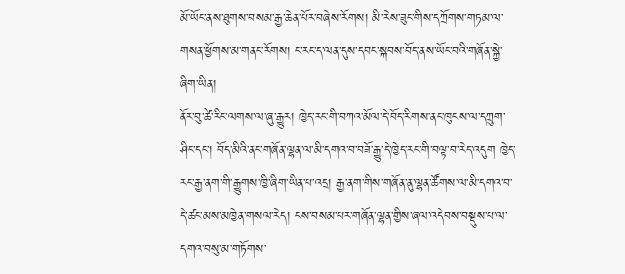མོ་ཡོང་ནས་ཐུགས་བསམ་རྒྱ་ཆེན་པོར་བཞེས་རོགས། མི་རེས་ཟུང་གིས་དཀྲོགས་གཏམ་ལ་གསན་ཕྱོགས་མ་གནང་རོགས། ང་རང་ད་ལན་དུས་དབང་སྐབས་བོད་ནས་ཡོང་བའི་གཞོན་སྐྱེ་ཞིག་ཡིན།
ནོར་བུ་ཚེ་རིང་ལགས་ལ་ཞུ་རྒྱུར། ཁྱེད་རང་གི་བཀའ་མོལ་དེ་བོད་རིགས་ནང་ཁུངས་ལ་དཀྲུག་ཤིང་དང་། བོད་མིའི་ནང་གཞོན་ལྷན་ལ་མི་དགའ་བ་བཟོ་རྒྱུ་དེ་ཁྱེད་རང་གི་བལྟ་བ་རེད་འདུག ཁྱེད་རང་རྒྱ་ནག་གི་རྒྱུགས་ཁྱི་ཞིག་ཡིན་པ་འདྲ། རྒྱ་ནག་གིས་གཞོན་ནུ་ལྷན་ཚོགས་ལ་མི་དགའ་བ་དེ་ཚང་མས་མཁྱེན་གསལ་རེད། ངས་བསམ་པར་གཞོན་ལྷན་གྱིས་ཞལ་འདེབས་བསྡུས་པ་ལ་དགའ་བསུ་མ་གཏོགས་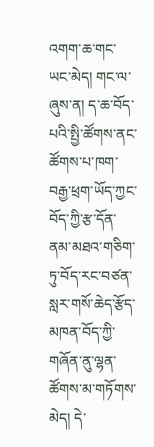འགག་ཆ་གང་ཡང་མེད། གང་ལ་ཞུས་ན། ད་ཆ་བོད་པའི་སྤྱི་ཚོགས་ནང་ཚོགས་པ་ཁག་བརྒྱ་ཕྲག་ཡོད་ཀྱང་བོད་ཀྱི་རྩ་དོན་ནམ་མཐའ་གཅིག་ཏུ་བོད་རང་བཙན་སླར་གསོ་ཆེད་རྩོད་མཁན་བོད་ཀྱི་གཞོན་ནུ་ལྷན་ཚོགས་མ་གཏོགས་མེད། དེ་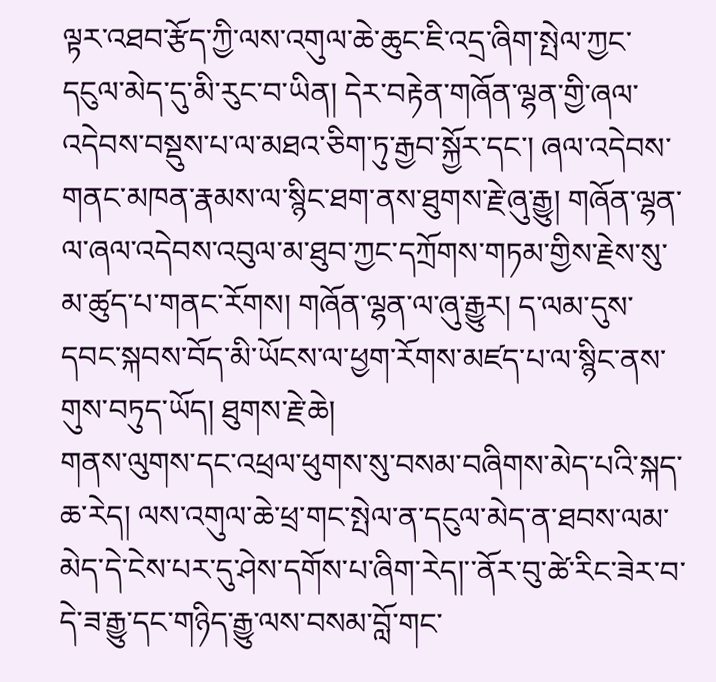ལྟར་འཐབ་རྩོད་ཀྱི་ལས་འགུལ་ཆེ་ཆུང་ཇི་འདྲ་ཞིག་སྤེལ་ཀྱང་དངུལ་མེད་དུ་མི་རུང་བ་ཡིན། དེར་བརྟེན་གཞོན་ལྷན་གྱི་ཞལ་འདེབས་བསྡུས་པ་ལ་མཐའ་ཅིག་ཏུ་རྒྱབ་སྐྱོར་དང་། ཞལ་འདེབས་གནང་མཁན་རྣམས་ལ་སྙིང་ཐག་ནས་ཐུགས་རྗེ་ཞུ་རྒྱུ། གཞོན་ལྷན་ལ་ཞལ་འདེབས་འབུལ་མ་ཐུབ་ཀྱང་དཀྲོགས་གཏམ་གྱིས་རྗེས་སུ་མ་ཚུད་པ་གནང་རོགས། གཞོན་ལྷན་ལ་ཞུ་རྒྱུར། ད་ལམ་དུས་དབང་སྐབས་བོད་མི་ཡོངས་ལ་ཕྱག་རོགས་མཛད་པ་ལ་སྙིང་ནས་གུས་བཏུད་ཡོད། ཐུགས་རྗེ་ཆེ།
གནས་ལུགས་དང་འཕྲལ་ཕུགས་སུ་བསམ་བཞིགས་མེད་པའི་སྐད་ཆ་རེད། ལས་འགུལ་ཆེ་ཕྲ་གང་སྤེལ་ན་དངུལ་མེད་ན་ཐབས་ལམ་མེད་དེ་ངེས་པར་དུ་ཤེས་དགོས་པ་ཞིག་རེད།་་ནོར་བུ་ཚེ་རིང་ཟེར་བ་དེ་ཟ་རྒྱུ་དང་གཉིད་རྒྱུ་ལས་བསམ་བློ་གང་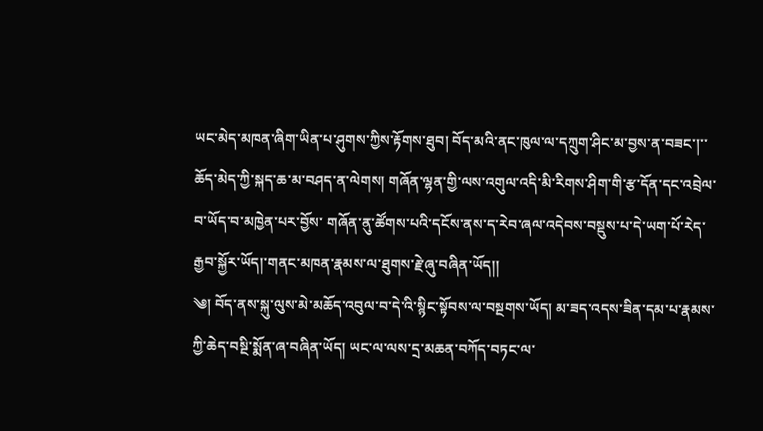ཡང་མེད་མཁན་ཞིག་ཡིན་པ་ཤུགས་ཀྱིས་རྟོགས་ཐུབ། བོད་མའི་ནང་ཁུལ་ལ་དཀྲུག་ཤིང་མ་བྱས་ན་བཟང་།་་ཆོད་མེད་ཀྱི་སྐད་ཆ་མ་བཤད་ན་ལེགས། གཞོན་ལྷན་གྱི་ལས་འགུལ་འདི་མི་རིགས་ཤིག་གི་རྩ་དོན་དང་འབྲེལ་བ་ཡོད་བ་མཁྱེན་པར་བྱོས་ གཞོན་ནུ་ཚོགས་པའི་དངོས་ནས་ད་རེབ་ཞལ་འདེབས་བསྡུས་པ་དེ་ཡག་པོ་རེད་རྒྱབ་སྐྱོར་ཡོད།་གནང་མཁན་རྣམས་ལ་ཐུགས་རྗེ་ཞུ་བཞིན་ཡོད།།
༄། བོད་ནས་སྐུ་ལུས་མེ་མཆོད་འབུལ་བ་དེ་འི་སྙིང་སྟོབས་ལ་བསྔགས་ཡོད། མ་ཟད་འདས་ཟིན་དམ་པ་རྣམས་ཀྱི་ཆེད་བསྔི་སྨོན་ཞ་བཞིན་ཡོད། ཡང་ལ་ལས་དྲ་མཆན་བཀོད་བཏང་ལ་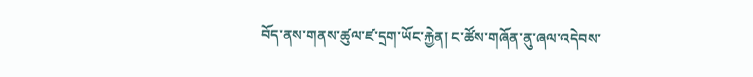བོད་ནས་གནས་ཚུལ་ཛ་དྲག་ཡོང་རྐྱེན། ང་ཚོས་གཞོན་ནུ་ཞལ་འདེབས་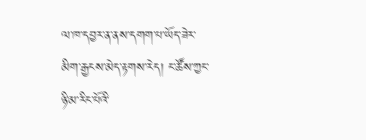ལ་ཁ་དབྱར་ན་ནས་དགག་པ་ཡོད་ཟེར་མིག་རྒྱངས་མེད་རྟགས་རེད། ང་ཚོས་ཀྱང་ཉི་མ་རིང་པོའི་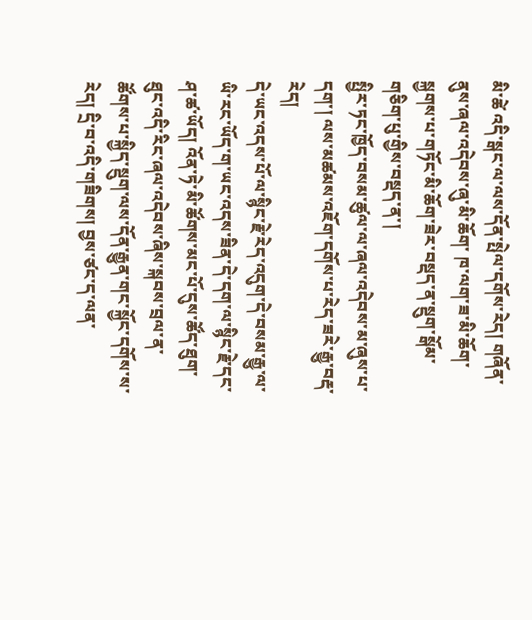མི་ཚེ འདི་སྒང་ལ་ལས་དོན་སྤེལ་དགོས་རེད། གཞོན་ནུས་ཞལ་འདེབས་ཞུ་མི་ཆོག་ ཁ་ལག་ཟ་མི་ཆོག་
སྐྱགས་པ་གཏོང་མི་ཆོག་ཟེར་བསྡད་ན་སྡུག་སྒོམ་གཅིག་པུ་གྱིས་བསྡད་ན་།
སྤྱིར་ཏང་ཁྱོད་བསམ་ཚུལ་ལ་ཞལ་འདེབས་མ་ཞུས་པ་དག་། ལས་མཚམས་འཇོག་དགོས་པ་རེད་ཟརེ་རྒྱུ་བརྡ་རེད།
དེ་ཡང་འདས་པོ་ལ་སྙིང་རྗེ་རེད་འདུག་དེ་བསམ་རྒྱུ་ལ་ཡི་རང་ཡོད་ག་ཡང་འདས་ཟིན་དེ་དག་ལ་སྙིང་རྗེ་དང་ཤ་ཚ་ཡོད། འོན་ཏེ་མི་ཚོགས་མང་པོ་དུས་ཚོད་ཐུག་ཐུང་འདི་རིང་ཞལ་འདེབས་ཞིས་སྐབས་བྲལ་ན་ཚོགས་པ་སྐྱིད་སྡུག་ལས་དོན་རྒྱུན་གང་སྐྱོང་དགོས་ས་རེད། དྲི་བ་འདི་གཟིགས། བྱས་ཙང་ད་ལན་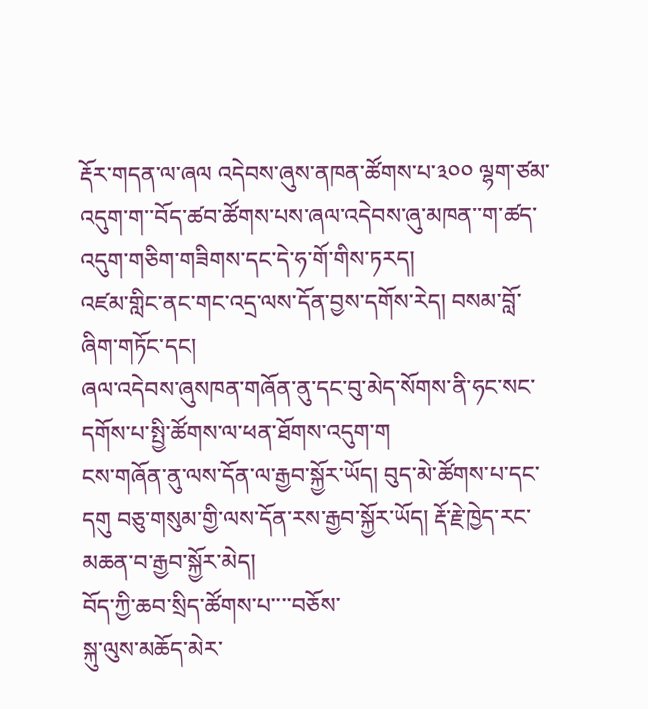རྡོར་གདན་ལ་ཞལ འདེབས་ཞུས་ནཁན་ཚོགས་པ་༣༠༠ ལྷག་ཙམ་འདུག་ག་་བོད་ཚབ་ཚོགས་པས་ཞལ་འདེབས་ཞུ་མཁན་་ག་ཚད་འདུག་གཅིག་གཟིགས་དང་དེ་ཧ་གོ་གིས་ཏརད།
འཛམ་གླིང་ནང་གང་འདྲ་ལས་དོན་བྱས་དགོས་རེད། བསམ་བློ་ཞིག་གཏོང་དང།
ཞལ་འདེབས་ཞུསཁན་གཞོན་ནུ་དང་བུ་མེད་སོགས་ནི་ཧང་སང་དགོས་པ་སྤྱི་ཚོགས་ལ་ཕན་ཐོགས་འདུག་ག
ངས་གཞོན་ནུ་ལས་དོན་ལ་རྒྱབ་སྐྱོར་ཡོད། བུད་མེ་ཚོགས་པ་དང་དགུ བཅུ་གསུམ་གྱི་ལས་དོན་རས་རྒྱབ་སྐྱོར་ཡོད། རྡོ་རྗེ་ཁྱེད་རང་མཆན་བ་རྒྱབ་སྐྱོར་མེད།
བོད་ཀྱི་ཆབ་སྲིད་ཚོགས་པ་་་་བཅོས་
སྐུ་ལུས་མཆོད་མེར་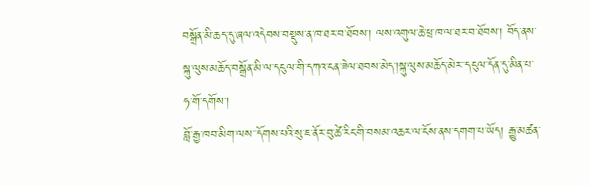བསྒྲོན་མི་ཆད་དུ་ཞལ་འདེབས་བསྡུས་ན་ཁ་ཐར་བ་ཐོབས་། ལས་འགུལ་ཆེ་ཕྲ་ཁ་ལ་ཐར་བ་ཐོབས་། བོད་ནས་སྐུ་ལུས་མཆོད་བསྒྲོན་མི་ལ་དངུལ་གི་དཀའ་ངན་ཟེལ་ཐབས་མེད་།སྐུ་ལུས་མཆོད་མེར་་དངུལ་དོན་དུ་མིན་པ་ཧ་གོ་དགོས་།
བློ་རྒྱ་ཁབ་མིག་ལས་་དོགས་པའི་སུ་ཇ་ནོར་བུ་ཚེ་རིང་གི་བསམ་འཆར་ལ་ངོས་ནས་དགག་པ་ཡོད། རྒྱུ་མཚན་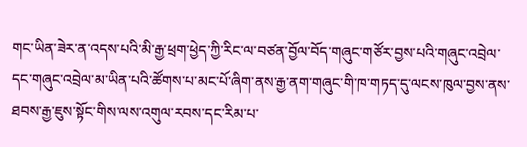གང་ཡིན་ཟེར་ན་འདས་པའི་མི་རྒྱ་ཕྲག་ཕྱེད་ཀྱི་རིང་ལ་བཙན་བྱོལ་བོད་གཞུང་གཙོར་བྱས་པའི་གཞུང་འབྲེལ་དང་གཞུང་འབྲེལ་མ་ཡིན་པའི་ཚོགས་པ་མང་པོ་ཞིག་ནས་རྒྱ་ནག་གཞུང་གི་ཁ་གཏད་དུ་ལངས་ཁུལ་བྱས་ནས་ཐབས་རྒྱ་ཇུས་སྟོང་གིས་ལས་འགུལ་རབས་དང་རིམ་པ་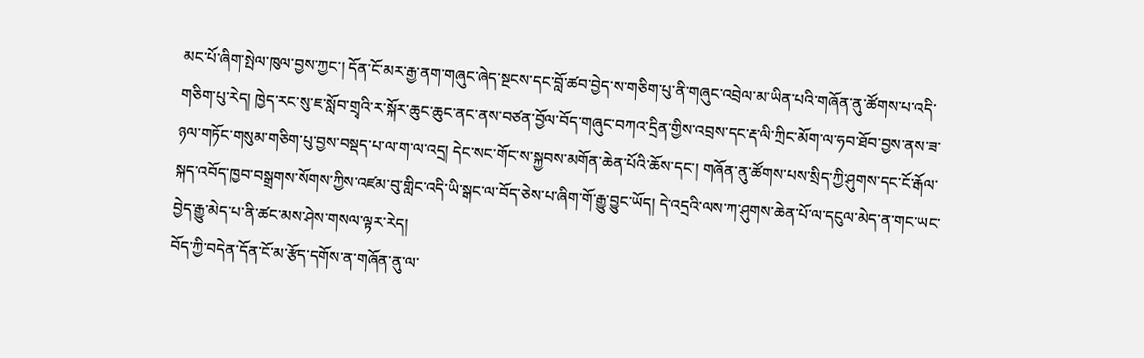མང་པོ་ཞིག་སྤེལ་ཁུལ་བྱས་ཀྱང་། དོན་ངོ་མར་རྒྱ་ནག་གཞུང་ཞེད་སྔངས་དང་བློ་ཚབ་བྱེད་ས་གཅིག་པུ་ནི་གཞུང་འབྲེལ་མ་ཡིན་པའི་གཞོན་ནུ་ཚོགས་པ་འདི་གཅིག་པུ་རེད། ཁྱེད་རང་སུ་ཇ་སློབ་གྲྭའི་ར་སྐོར་ཆུང་ཆུང་ནང་ནས་བཙན་བྱོལ་བོད་གཞུང་བཀའ་དྲིན་གྱིས་འབྲས་དང་རྡ་ལི་ཀྲིང་མོག་ལ་ཧབ་ཐོབ་བྱས་ནས་ཟ་ཉལ་གཏོང་གསུམ་གཅིག་པུ་བྱས་བསྡད་པ་ལ་ག་ལ་འདྲ། དེང་སང་གོང་ས་སྐྱབས་མགོན་ཆེན་པོའི་ཆོས་དང་། གཞོན་ནུ་ཚོགས་པས་སྲིད་ཀྱི་ཤུགས་དང་ངོ་རྒོལ་སྐད་འབོད་ཁྱབ་བསྒྲགས་སོགས་ཀྱིས་འཛམ་བུ་གླིང་འདི་ཡི་སྒང་ལ་བོད་ཅེས་པ་ཞིག་གོ་རྒྱུ་བྱུང་ཡོད། དེ་འདྲའི་ལས་ཀ་ཤུགས་ཆེན་པོ་ལ་དངུལ་མེད་ན་གང་ཡང་བྱེད་རྒྱུ་མེད་པ་ནི་ཚང་མས་ཤེས་གསལ་ལྟར་རེད།
བོད་ཀྱི་བདེན་དོན་ངོ་མ་རྩོད་དགོས་ན་གཞོན་ནུ་ལ་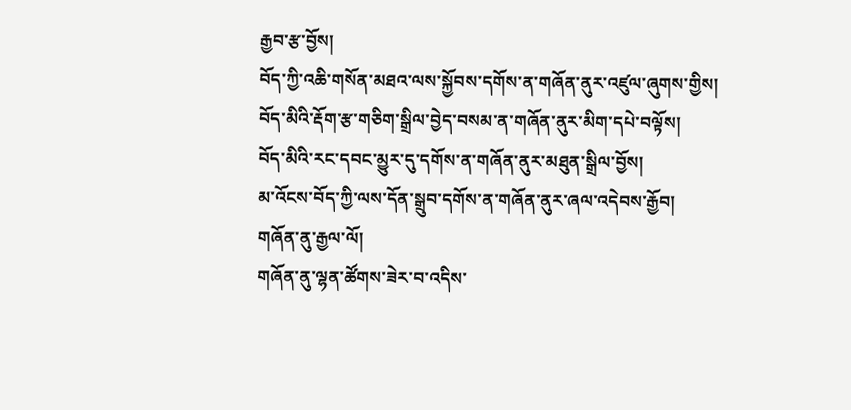རྒྱབ་རྩ་བྱོས།
བོད་ཀྱི་འཆི་གསོན་མཐའ་ལས་སྐྱོབས་དགོས་ན་གཞོན་ནུར་འཛུལ་ཞུགས་གྱིས།
བོད་མིའི་རྡོག་རྩ་གཅིག་སྒྲིལ་བྱེད་བསམ་ན་གཞོན་ནུར་མིག་དཔེ་བལྟོས།
བོད་མིའི་རང་དབང་མྱུར་དུ་དགོས་ན་གཞོན་ནུར་མཐུན་སྒྲིལ་བྱོས།
མ་འོངས་བོད་ཀྱི་ལས་དོན་སྒྲུབ་དགོས་ན་གཞོན་ནུར་ཞལ་འདེབས་རྒྱོབ།
གཞོན་ནུ་རྒྱལ་ལོ།
གཞོན་ནུ་ལྷན་ཚོགས་ཟེར་བ་འདིས་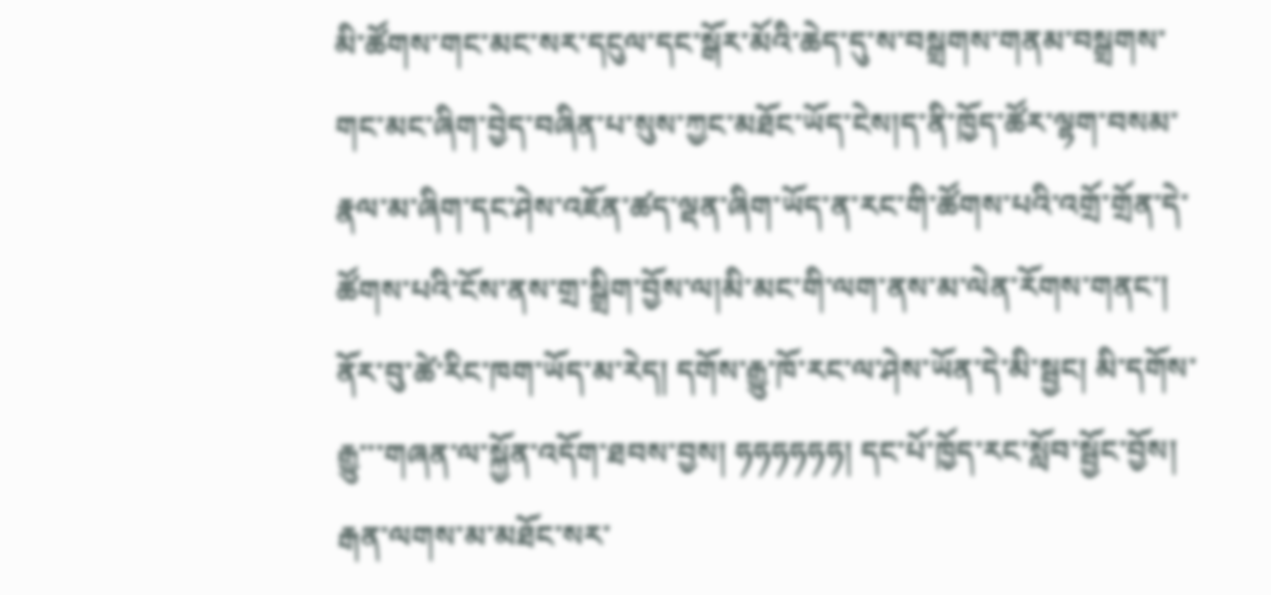མི་ཚོགས་གང་མང་སར་དངུལ་དང་སྒོར་མོའི་ཆེད་དུ་ས་བསྒྲགས་གནམ་བསྒྲགས་གང་མང་ཞིག་བྱེད་བཞིན་པ་སུས་ཀྱང་མཐོང་ཡོད་ངེས།ད་ནི་ཁྱོད་ཚོར་ལྷག་བསམ་རྣལ་མ་ཞིག་དང་ཤེས་འཇོན་ཚད་ལྡན་ཞིག་ཡོད་ན་རང་གི་ཚོགས་པའི་འགྲོ་གྲོན་དེ་ཚོགས་པའི་ངོས་ནས་གྲ་སྒྲིག་བྱོས་ལ།མི་མང་གི་ལག་ནས་མ་ལེན་རོགས་གནང་།
ནོར་བུ་ཚེ་རིང་ཁག་ཡོད་མ་རེད། དགོས་རྒྱུ་ཁོ་རང་ལ་ཤེས་ཡོན་དེ་མི་སྦྱང། མི་དགོས་རྒྱུ་་་གཞན་ལ་སྐྱོན་འདོག་ཐབས་བྱས། ཧཧཧཧཧཧ། དང་པོ་ཁྱོད་རང་སློབ་སྦྱོང་བྱོས། རྒན་ལགས་མ་མཐོང་སར་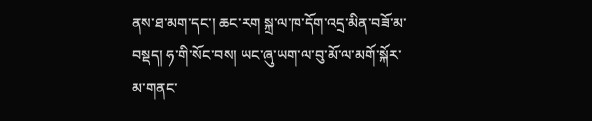ནས་ཐ་མག་དང་། ཆང་རག སྐྲ་ལ་ཁ་དོག་འདྲ་མིན་བཟོ་མ་བསྡད། ཧ་གི་སོང་བས། ཡང་ཞུ་ཡག་ལ་བུ་མོ་ལ་མགོ་སྐོར་མ་གནང་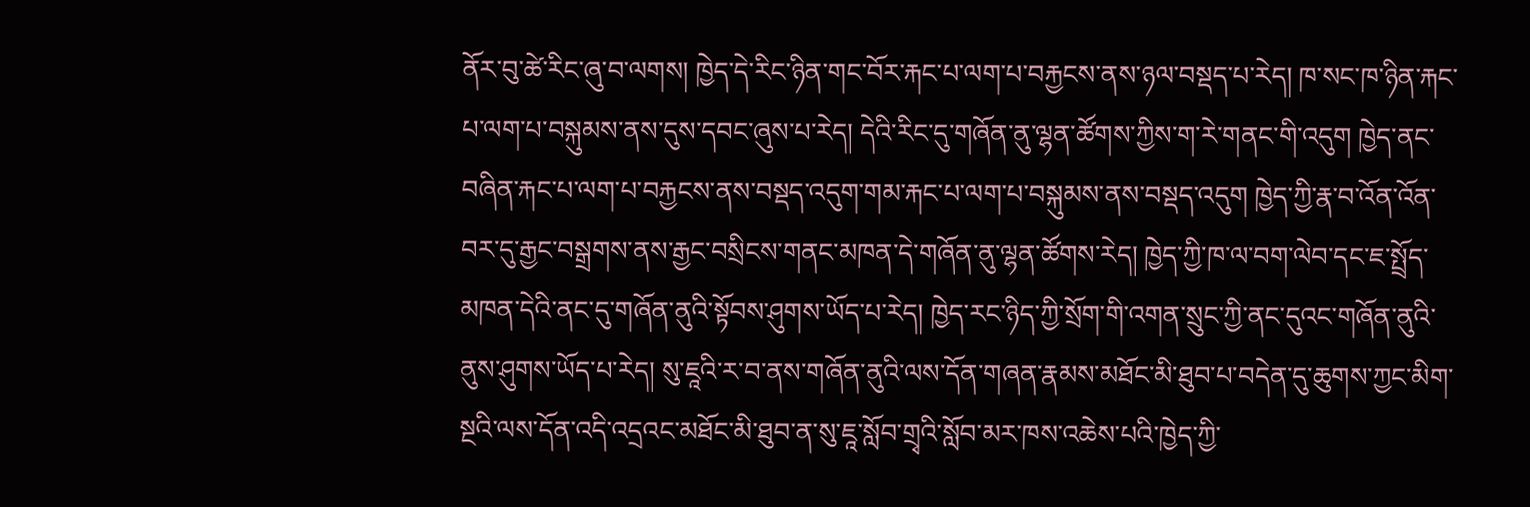ནོར་བུ་ཚེ་རིང་ཞུ་བ་ལགས། ཁྱེད་དེ་རིང་ཉིན་གང་བོར་རྐང་པ་ལག་པ་བརྐྱངས་ནས་ཉལ་བསྡད་པ་རེད། ཁ་སང་ཁ་ཉིན་རྐང་པ་ལག་པ་བསྐུམས་ནས་དུས་དབང་ཞུས་པ་རེད། དེའི་རིང་དུ་གཞོན་ནུ་ལྷན་ཚོགས་ཀྱིས་ག་རེ་གནང་གི་འདུག ཁྱེད་ནང་བཞིན་རྐང་པ་ལག་པ་བརྐྱངས་ནས་བསྡད་འདུག་གམ་རྐང་པ་ལག་པ་བསྐུམས་ནས་བསྡད་འདུག ཁྱེད་ཀྱི་རྣ་བ་འོན་འོན་བར་དུ་རྒྱང་བསྒྲགས་ནས་རྒྱང་བསྲིངས་གནང་མཁན་དེ་གཞོན་ནུ་ལྷན་ཚོགས་རེད། ཁྱེད་ཀྱི་ཁ་ལ་བག་ལེབ་དང་ཇ་སྤྲོད་མཁན་དེའི་ནང་དུ་གཞོན་ནུའི་སྟོབས་ཤུགས་ཡོད་པ་རེད། ཁྱེད་རང་ཉིད་ཀྱི་སྲོག་གི་འགན་སྲུང་ཀྱི་ནང་དུའང་གཞོན་ནུའི་ནུས་ཤུགས་ཡོད་པ་རེད། སུ་ཇཱའི་ར་བ་ནས་གཞོན་ནུའི་ལས་དོན་གཞན་རྣམས་མཐོང་མི་ཐུབ་པ་བདེན་དུ་ཆུགས་ཀྱང་མིག་སྔའི་ལས་དོན་འདི་འདྲའང་མཐོང་མི་ཐུབ་ན་སུ་ཇཱ་སློབ་གྲྭའི་སློབ་མར་ཁས་འཆེས་པའི་ཁྱེད་ཀྱི་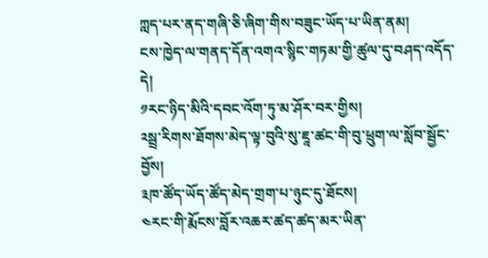ཀླད་པར་ནད་གཞི་ཅི་ཞིག་གིས་བཟུང་ཡོད་པ་ཡིན་ནམ།
ངས་ཁྱེད་ལ་གནད་དོན་འགའ་སྙིང་གཏམ་གྱི་ཚུལ་དུ་བཤད་འདོད་དེ།
༡རང་ཉིད་མིའི་དབང་འོག་ཏུ་མ་ཤོར་བར་གྱིས།
༢སྦྲ་རིགས་ཐོགས་མེད་ལྟ་བུའི་སུ་ཇཱ་ཚང་གི་བུ་ཕྲུག་ལ་སློབ་སྦྱོང་བྱོས།
༣ཁ་ཚོད་ཡོད་ཚོད་མེད་གྲག་པ་ཉུང་དུ་ཐོངས།
༤རང་གི་རྨོངས་བློར་འཆར་ཚད་ཚད་མར་ཡིན་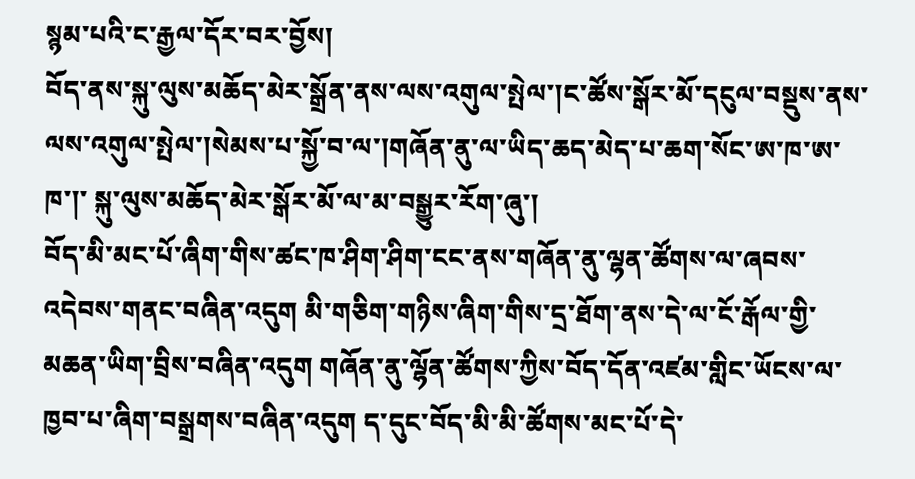སྙམ་པའི་ང་རྒྱལ་དོར་བར་བྱོས།
བོད་ནས་སྐུ་ལུས་མཆོད་མེར་སྒྲོན་ནས་ལས་འགུལ་སྤེལ་།ང་ཚོས་སྒོར་མོ་དངུལ་བསྡུས་ནས་ལས་འགུལ་སྤེལ་།སེམས་པ་སྐྱོ་བ་ལ་།གཞོན་ནུ་ལ་ཡིད་ཆད་མེད་པ་ཆག་སོང་ཨ་ཁ་ཨ་ཁ་།་ སྐུ་ལུས་མཆོད་མེར་སྒོར་མོ་ལ་མ་བསྒྱུར་རོག་ཞུ་།
བོད་མི་མང་པོ་ཞིག་གིས་ཚང་ཁ་ཤིག་ཤིག་ངང་ནས་གཞོན་ནུ་ལྷན་ཚོགས་ལ་ཞབས་འདེབས་གནང་བཞིན་འདུག མི་གཅིག་གཉིས་ཞིག་གིས་དྲ་ཐོག་ནས་དེ་ལ་ངོ་རྒོལ་གྱི་མཆན་ཡིག་བྲིས་བཞིན་འདུག གཞོན་ནུ་ལྷོན་ཚོགས་ཀྱིས་བོད་དོན་འཛམ་གླིང་ཡོངས་ལ་ཁྱབ་པ་ཞིག་བསྒྲགས་བཞིན་འདུག ད་དུང་བོད་མི་མི་ཚོགས་མང་པོ་དེ་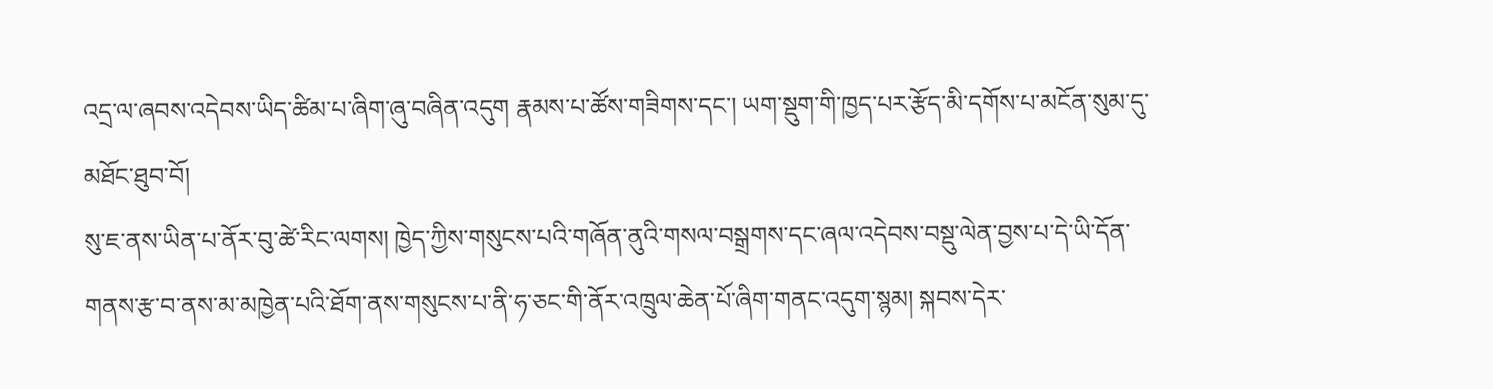འདྲ་ལ་ཞབས་འདེབས་ཡིད་ཚིམ་པ་ཞིག་ཞུ་བཞིན་འདུག རྣམས་པ་ཚོས་གཟིགས་དང་། ཡག་སྡུག་གི་ཁྱད་པར་རྩོད་མི་དགོས་པ་མངོན་སུམ་དུ་མཐོང་ཐུབ་བོ།
སུ་ཇ་ནས་ཡིན་པ་ནོར་བུ་ཚེ་རིང་ལགས། ཁྱེད་ཀྱིས་གསུངས་པའི་གཞོན་ནུའི་གསལ་བསྒྲགས་དང་ཞལ་འདེབས་བསྡུ་ལེན་བྱས་པ་དེ་ཡི་དོན་གནས་རྩ་བ་ནས་མ་མཁྱེན་པའི་ཐོག་ནས་གསུངས་པ་ནི་ཧ་ཅང་གི་ནོར་འཁྲུལ་ཆེན་པོ་ཞིག་གནང་འདུག་སྙམ། སྐབས་དེར་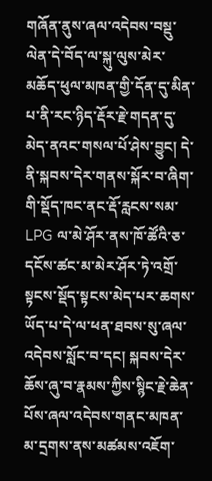གཞོན་ནུས་ཞལ་འདེབས་བསྡུ་ལེན་དེ་བོད་ལ་སྐུ་ལུས་མེར་མཆོད་ཕུལ་མཁན་གྱི་དོན་དུ་མིན་པ་ནི་རང་ཉིད་རྡོར་རྗེ་གདན་དུ་མེད་ནའང་གསལ་པོ་ཤེས་བྱུང། དེ་ནི་སྐབས་དེར་གནས་སྐོར་བ་ཞིག་གི་སྡོད་ཁང་ནང་རྡོ་རླངས་སམ་ LPG ལ་མེ་ཤོར་ནས་ཁོ་ཚོའི་ཅ་དངོས་ཚང་མ་མེར་ཤོར་ཏེ་འགྲོ་སྟངས་སྡོད་སྟངས་མེད་པར་ཆགས་ཡོད་པ་དེ་ལ་ཕན་ཐབས་སུ་ཞལ་འདེབས་སློང་བ་དང། སྐབས་དེར་ཆོས་ཞུ་བ་རྣམས་ཀྱིས་སྙིང་རྗེ་ཆེན་པོས་ཞལ་འདེབས་གནང་མཁན་མ་དྲགས་ནས་མཚམས་འཇོག་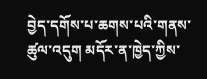བྱེད་དགོས་པ་ཆགས་པའི་གནས་ཚུལ་འདུག མདོར་ན་ཁྱེད་ཀྱིས་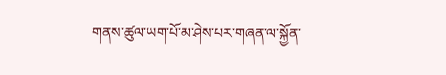གནས་ཚུལ་ཡག་པོ་མ་ཤེས་པར་གཞན་ལ་སྐྱོན་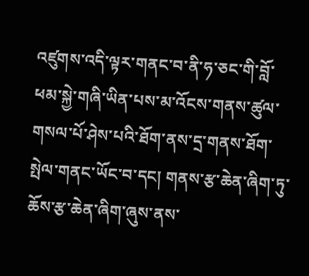འཛུགས་འདི་ལྟར་གནང་བ་ནི་ཧ་ཅང་གི་བློ་ཕམ་སྐྱེ་གཞི་ཡིན་པས་མ་འོངས་གནས་ཚུལ་གསལ་པོ་ཤེས་པའི་ཐོག་ནས་དྲ་གནས་ཐོག་སྤེལ་གནང་ཡོང་བ་དང། གནས་རྩ་ཆེན་ཞིག་ཏུ་ཆོས་རྩ་ཆེན་ཞིག་ཞུས་ནས་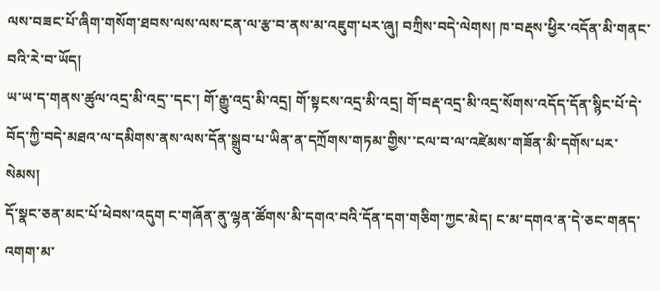ལས་བཟང་པོ་ཞིག་གསོག་ཐབས་ལས་ལས་ངན་ལ་རྩ་བ་ནས་མ་འཇུག་པར་ཞུ། བཀྲིས་བདེ་ལེགས། ཁ་བརྡས་ཕྱིར་འདོན་མི་གནང་བའི་རེ་བ་ཡོད།
ཡ་ཡ་ད་གནས་ཚུལ་འདྲ་མི་འདྲ་་དང་། གོ་རྒྱུ་འདྲ་མི་འདྲ། གོ་སྟངས་འདྲ་མི་འདྲ། གོ་བརྡ་འདྲ་མི་འདྲ་སོགས་འདོད་དོན་སྙིང་པོ་དེ་བོད་ཀྱི་བདེ་མཐའ་ལ་དམིགས་ནས་ལས་དོན་སྒྲུབ་པ་ཡིན་ན་དཀྲོགས་གཏམ་གྱིས་་ངལ་བ་ལ་འཛེམས་གཟོན་མི་དགོས་པར་སེམས།
དོ་སྣང་ཅན་མང་པོ་ཕེབས་འདུག ང་གཞོན་ནུ་ལྷན་ཚོགས་མི་དགའ་བའི་དོན་དག་གཅིག་ཀྱང་མེད། ང་མ་དགའ་ན་དེ་ཅང་གནད་འགག་མ་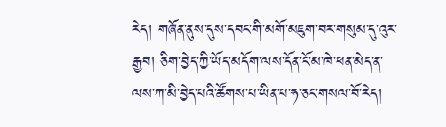རེད། གཞོན་ནུས་དུས་དབང་གི་མགོ་མཇུག་བར་གསུམ་དུ་འུར་རྒྱབ། ཅིག་བྱེད་ཀྱི་ཡོད་མདོག་ལས་དོན་ངོ་མ་ཁེ་ཕན་མེད་ན་ལས་ཀ་མི་བྱེད་པའི་ཚོགས་པ་ཡིན་པ་ཧ་ཅང་གསལ་བོ་རེད།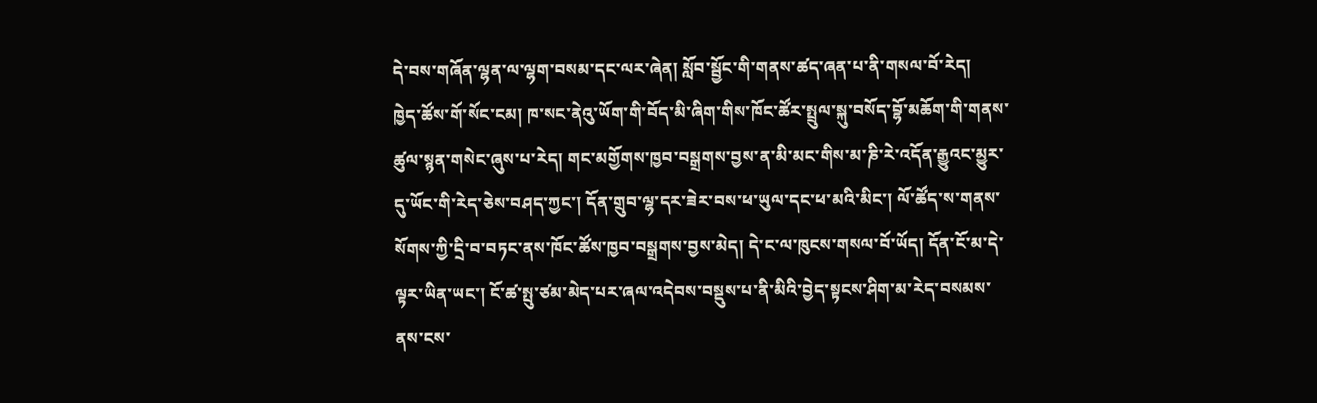དེ་བས་གཞོན་ལྷན་ལ་ལྷག་བསམ་དང་ལར་ཞེན། སློབ་སྦྱོང་གི་གནས་ཚད་ཞན་པ་ནི་གསལ་བོ་རེད།
ཁྱེད་ཚོས་གོ་སོང་ངམ། ཁ་སང་ནེའུ་ཡོག་གི་བོད་མི་ཞིག་གིས་ཁོང་ཚོར་སྤྲུལ་སྐུ་བསོད་བྷོ་མཆོག་གི་གནས་ཚུལ་སྙན་གསེང་ཞུས་པ་རེད། གང་མགྱོགས་ཁྱབ་བསྒྲགས་བྱས་ན་མི་མང་གིས་མ་ཎི་རེ་འདོན་རྒྱུའང་མྱུར་དུ་ཡོང་གི་རེད་ཅེས་བཤད་ཀྱང་། དོན་གྲུབ་ལྷ་དར་ཟེར་བས་ཕ་ཡུལ་དང་ཕ་མའི་མིང་། ལོ་ཚོད་ས་གནས་སོགས་ཀྱི་དྲི་བ་བཏང་ནས་ཁོང་ཚོས་ཁྱབ་བསྒྲགས་བྱས་མེད། དེ་ང་ལ་ཁུངས་གསལ་བོ་ཡོད། དོན་ངོ་མ་དེ་ལྟར་ཡིན་ཡང་། ངོ་ཚ་སྤུ་ཙམ་མེད་པར་ཞལ་འདེབས་བསྡུས་པ་ནི་མིའི་བྱེད་སྟངས་ཤིག་མ་རེད་བསམས་ནས་ངས་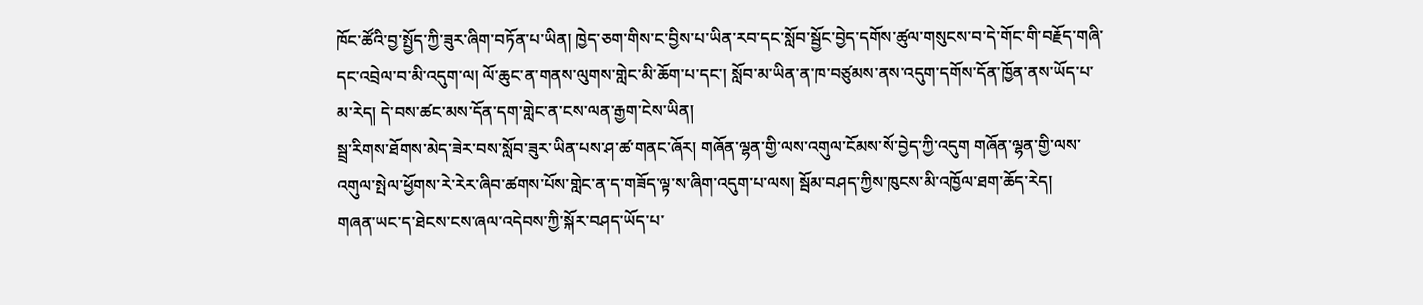ཁོང་ཚོའི་བྱ་སྤྱོད་ཀྱི་ཟུར་ཞིག་བཏོན་པ་ཡིན། ཁྱེད་ཅག་གིས་ང་བྱིས་པ་ཡིན་རབ་དང་སློབ་སྦྱོང་བྱེད་དགོས་ཚུལ་གསུངས་བ་དེ་གོང་གི་བརྗོད་གཞི་དང་འབྲེལ་བ་མི་འདུག་ལ། ལོ་ཆུང་ན་གནས་ལུགས་གླེང་མི་ཆོག་པ་དང་། སློབ་མ་ཡིན་ན་ཁ་བཙུམས་ནས་འདུག་དགོས་དོན་ཁྱོན་ནས་ཡོད་པ་མ་རེད། དེ་བས་ཚང་མས་དོན་དག་གླེང་ན་ངས་ལན་རྒྱག་ངེས་ཡིན།
སྦྲ་རིགས་ཐོགས་མེད་ཟེར་བས་སློབ་ཟུར་ཡིན་པས་ཤ་ཚ་གནང་ཞོར། གཞོན་ལྷན་གྱི་ལས་འགུལ་ངོམས་སོ་བྱེད་ཀྱི་འདུག གཞོན་ལྷན་གྱི་ལས་འགུལ་སྤེལ་ཕྱོགས་རེ་རེར་ཞིབ་ཚགས་པོས་གླེང་ན་ད་གཟོད་ལྟ་ས་ཞིག་འདུག་པ་ལས། སྦོམ་བཤད་ཀྱིས་ཁུངས་མི་འཁྱོལ་ཐག་ཆོད་རེད།
གཞན་ཡང་ད་ཐེངས་ངས་ཞལ་འདེབས་ཀྱི་སྐོར་བཤད་ཡོད་པ་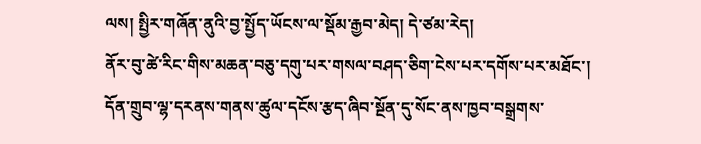ལས། སྤྱིར་གཞོན་ནུའི་བྱ་སྤྱོད་ཡོངས་ལ་སྡོམ་རྒྱབ་མེད། དེ་ཙམ་རེད།
ནོར་བུ་ཚེ་རིང་གིས་མཆན་བཅུ་དགུ་པར་གསལ་བཤད་ཅིག་ངེས་པར་དགོས་པར་མཐོང་།
དོན་གྲུབ་ལྷ་དརནས་གནས་ཚུལ་དངོས་རྩད་ཞིབ་སྔོན་དུ་སོང་ནས་ཁྱབ་བསྒྲགས་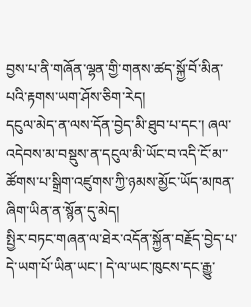བྱས་པ་ནི་གཞོན་ལྷན་གྱི་གནས་ཚད་སྐྱོ་བོ་མིན་པའི་རྟགས་ཡག་ཤོས་ཅིག་རེད།
དངུལ་མེད་ན་ལས་དོན་བྱེད་མི་ཐུབ་པ་དང་། ཞལ་འདེབས་མ་བསྡུས་ན་དངུལ་མི་ཡོང་བ་འདི་ངོ་མ་་ཚོགས་པ་སྒྲིག་འཛུགས་ཀྱི་ཉམས་མྱོང་ཡོད་མཁན་ཞིག་ཡིན་ན་སྙོན་དུ་མེད།
སྤྱིར་བཏང་གཞན་ལ་ཐེར་འདོན་སྐྱོན་བརྗོད་བྱེད་པ་དེ་ཡག་པོ་ཡིན་ཡང་། དེ་ལ་ཡང་ཁུངས་དང་རྒྱུ་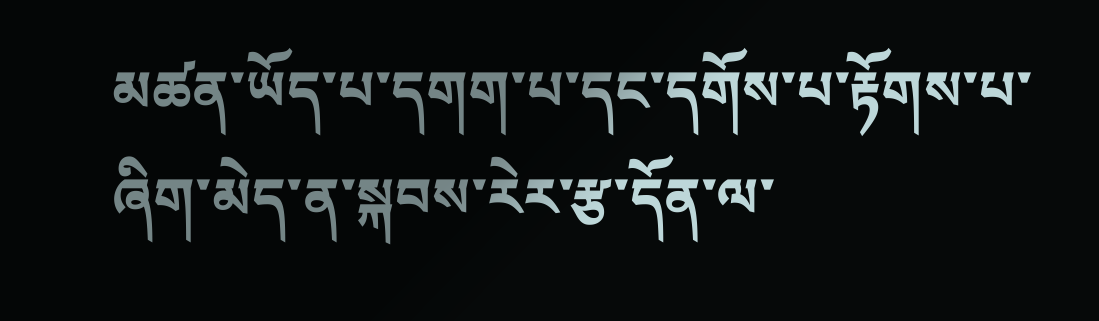མཚན་ཡོད་པ་དགག་པ་དང་དགོས་པ་རྟོགས་པ་ཞིག་མེད་ན་སྐབས་རེར་རྩ་དོན་ལ་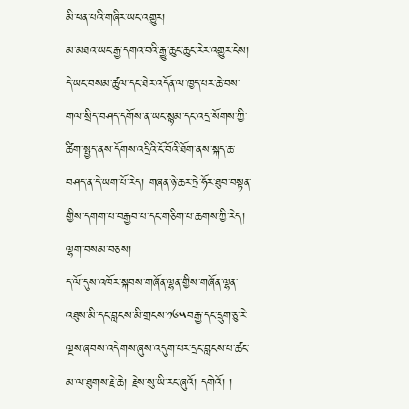མི་ཕན་པའི་གཞིར་ཡང་འགྱུར།
མ་མཐའ་ཡང་རྒྱ་དགའ་བའི་རྒྱུ་ཆུང་ཆུང་རེར་འགྱུར་ངེས།
དེ་ཡང་བསམ་ཚུལ་དང་ཐེར་འདོན་ལ་ཁྱད་པར་ཆེ་བས་གལ་སྲིད་བཤད་དགོས་ན་ཡང་སྙམ་དང་འདྲ་སོགས་ཀྱི་ཚིག་སྤྱད་ནས་དོགས་འདྲིའི་ངོ་བོའི་ཐོག་ནས་སྐད་ཆ་བཤད་ན་དེ་ཡག་པོ་རེད། གཞན་ཉེ་ཆར་ཏྲེ་ཧོར་ཐུབ་བསྟན་གྱིས་དགག་པ་བརྒྱབ་པ་དང་གཅིག་པ་ཆགས་ཀྱི་རེད།
ལྷག་བསམ་བཅས།
ད་ལོ་དུས་འཁོར་སྐབས་གཞོན་ལྷན་གྱིས་གཞོན་ལྷན་འཐུས་མི་དང་བླངས་མི་གྲངས་༡༦༥བརྒྱ་དང་དྲུག་ཅུ་རེ་ལྔས་ཞབས་འདེགས་ཞུས་འདུག་པར་དྲང་བླངས་པ་ཚང་མ་ལ་ཐུགས་རྗེ་ཆེ། རྗེས་སུ་ཡི་རང་ཞུའོ། དགེའོ། །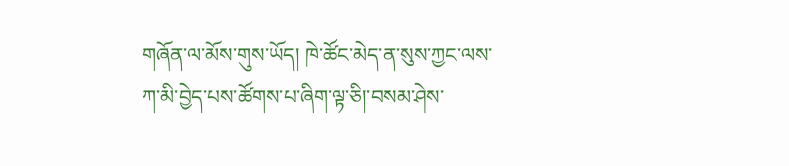གཞོན་ལ་མོས་གུས་ཡོད། ཁེ་ཚོང་མེད་ན་སུས་ཀྱང་ལས་ཀ་མི་བྱེད་པས་ཚོགས་པ་ཞིག་ལྟ་ཅི།་བསམ་ཤེས་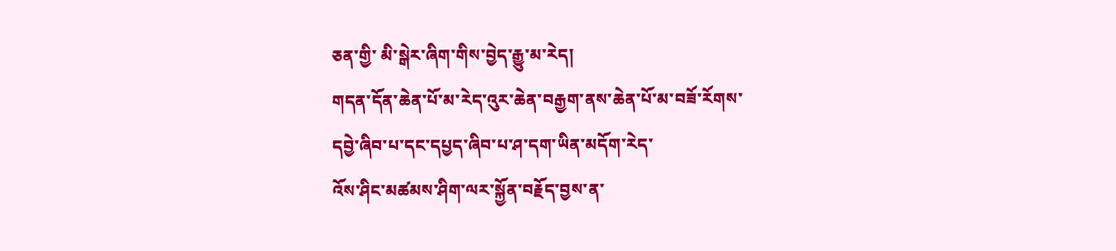ཅན་གྱི་ མི་སྒེར་ཞིག་གིས་བྱེད་རྒྱུ་མ་རེད།
གདན་དོན་ཆེན་པོ་མ་རེད་འུར་ཆེན་བརྒྱག་ནས་ཆེན་པོ་མ་བཟོ་རོགས་
དབྱེ་ཞིབ་པ་དང་དཔྱད་ཞིབ་པ་ཤ་དག་ཡིན་མདོག་རེད་
འོས་ཤིང་མཆ༹མས་ཤིག་ལར་སྐྱོན་བརྗོད་བྱས་ན་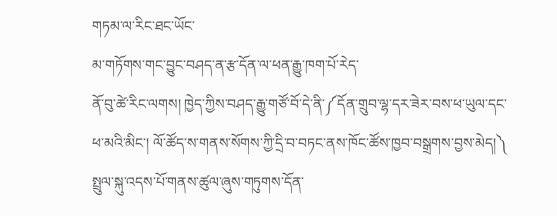གཏམ་ལ་རིང་ཐང་ཡོང་
མ་གཏོགས་གང་བྱུང་བཤད་ན་རྩ་དོན་ལ་ཕན་རྒྱུ་ཁག་པོ་རེད་
ནོ་བུ་ཚེ་རིང་ལགས། ཁྱེད་ཀྱིས་བཤད་རྒྱུ་གཙོ་བོ་དེ་ནི་༼དོན་གྲུབ་ལྷ་དར་ཟེར་བས་ཕ་ཡུལ་དང་ཕ་མའི་མིང་། ལོ་ཚོད་ས་གནས་སོགས་ཀྱི་དྲི་བ་བཏང་ནས་ཁོང་ཚོས་ཁྱབ་བསྒྲགས་བྱས་མེད།༽ སྤྲུལ་སྐུ་འདས་པོ་གནས་ཚུལ་ཞུས་གཏུགས་དོན་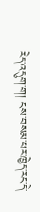རེད་འདུག་ག། ངས་བསམ་པར་ཁྱེད་རང་དེ་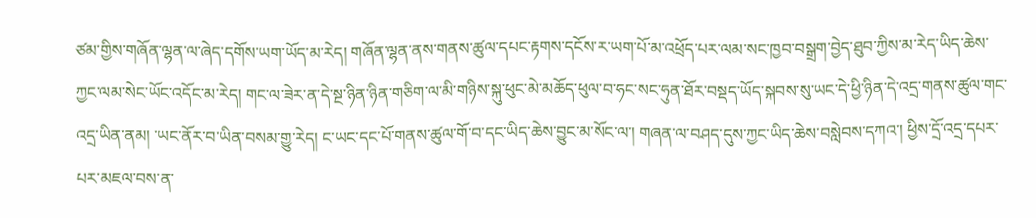ཙམ་གྱིས་གཞོན་ལྷན་ལ་ཞེད་དགོས་ཡག་ཡོད་མ་རེད། གཞོན་ལྷན་ནས་གནས་ཚུལ་དཔང་རྟགས་དངོས་ར་ཡག་པོ་མ་འཕྲོད་པར་ལམ་སང་ཁྱབ་བསྒྲག་བྱེད་ཐུབ་ཀྱིས་མ་རེད་ཡིད་ཆེས་ཀྱང་ལམ་སེང་ཡོང་འདོང་མ་རེད། གང་ལ་ཟེར་ན་དེ་སྔ་ཉིན་ཉིན་གཅིག་ལ་མི་གཉིས་སྐུ་ཕུང་མེ་མཆོད་ཕུལ་བ་ཧང་སང་ཧུན་ཐོར་བསྡད་ཡོད་སྐབས་སུ་ཡང་དེ་ཕྱི་ཉིན་དེ་འདྲ་གནས་ཚུལ་གང་འདྲ་ཡིན་ནམ། ་ཡང་ནོར་བ་ཡིན་བསམ་གྱུ་རེད། ང་ཡང་དང་པོ་གནས་ཚུལ་གོ་བ་དང་ཡིད་ཆེས་བྱུང་མ་སོང་ལ་། གཞན་ལ་བཤད་དུས་ཀྱང་ཡིད་ཆེས་བསླེབས་དཀའ་། ཕྱིས་དྲོ་འདྲ་དཔར་པར་མཇལ་བས་ན་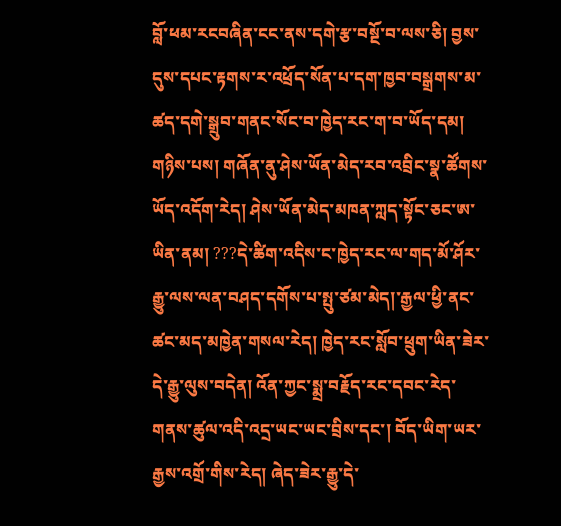བློ་ཕམ་རངབཞིན་ངང་ནས་དགེ་རྩ་བསྔོ་བ་ལས་ཅི། བྱས་དུས་དཔང་རྟགས་ར་འཕྲོད་སོན་པ་དག་ཁྱབ་བསྒྲགས་མ་ཚད་དགེ་སྒྲུབ་གནང་སོང་བ་ཁྱེད་རང་ག་བ་ཡོད་དམ།
གཉིས་པས། གཞོན་ནུ་ཤེས་ཡོན་མེད་རབ་འབྲིང་སྣ་ཚོགས་ཡོད་འདོག་རེད། ཤེས་ཡོན་མེད་མཁན་ཀླད་སྟོང་ཅང་ཨ་ཡིན་ནམ། ???དེ་ཚིག་འདིས་ང་ཁྱེད་རང་ལ་གད་མོ་ཤོར་རྒྱུ་ལས་ལན་བཤད་དགོས་པ་སྤུ་ཙམ་མེད།་རྒྱལ་ཕྱི་ནང་ཚང་མད་མཁྱེན་གསལ་རེད། ཁྱེད་རང་སློབ་ཕྲུག་ཡིན་ཟེར་དེ་རྒྱུ་ལུས་བདེན། འོན་ཀྱང་སྨྲ་བརྗོད་རང་དབང་རེད་གནས་ཚུལ་འདི་འདྲ་ཡང་ཡང་བྲིས་དང་། བོད་ཡིག་ཡར་རྒྱས་འགྲོ་གིས་རེད། ཞེད་ཟེར་རྒྱུ་དེ་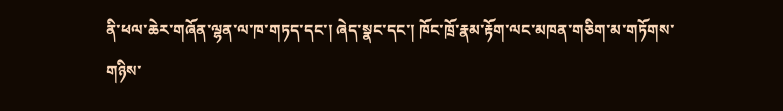ནི་ཕལ་ཆེར་གཞོན་ལྷན་ལ་ཁ་གཏད་དང་། ཞེད་སྣང་དང་། ཁོང་ཁྲོ་རྣམ་རྟོག་ལང་མཁན་གཅིག་མ་གཏོགས་གཉིས་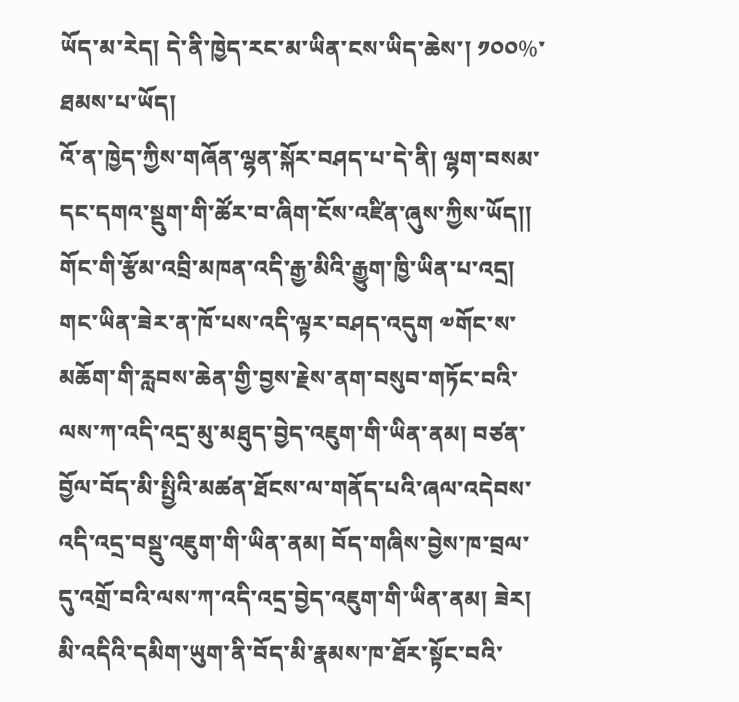ཡོད་མ་རེད། དེ་ནི་ཁྱེད་རང་མ་ཡིན་ངས་ཡིད་ཆེས་། ༡༠༠%་ཐམས་པ་ཡོད།
འོ་ན་ཁྱེད་ཀྱིས་གཞོན་ལྷན་སྐོར་བཤད་པ་དེ་ནི། ལྷག་བསམ་དང་དགའ་སྡུག་གི་ཚོར་བ་ཞིག་ངོས་འཛིན་ཞུས་ཀྱིས་ཡོད།།
གོང་གི་རྩོམ་འབྲི་མཁན་འདི་རྒྱ་མིའི་རྒྱུག་ཁྱི་ཡིན་པ་འདྲ། གང་ཡིན་ཟེར་ན་ཁོ་པས་འདི་ལྟར་བཤད་འདུག ༧གོང་ས་མཆོག་གི་རླབས་ཆེན་གྱི་བྱས་རྗེས་ནག་བསུབ་གཏོང་བའི་ལས་ཀ་འདི་འདྲ་མུ་མཐུད་བྱེད་འཇུག་གི་ཡིན་ནམ། བཙན་བྱོལ་བོད་མི་སྤྱིའི་མཚན་ཐོངས་ལ་གནོད་པའི་ཞལ་འདེབས་འདི་འདྲ་བསྡུ་འཇུག་གི་ཡིན་ནམ། བོད་གཞིས་བྱེས་ཁ་བྲལ་དུ་འགྲོ་བའི་ལས་ཀ་འདི་འདྲ་བྱེད་འཇུག་གི་ཡིན་ནམ། ཟེར། མི་འདིའི་དམིག་ཡུག་ནི་བོད་མི་རྣམས་ཁ་ཐོར་སྟོང་བའི་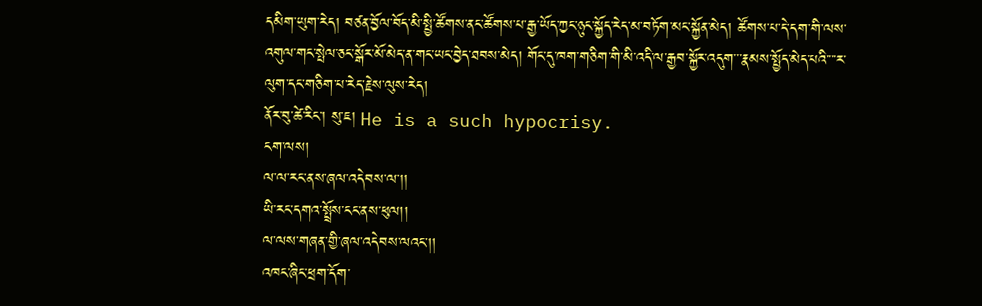དམིག་ཡུག་རེད། བཙན་བྱོལ་བོད་མི་སྤྱི་ཚོགས་ནང་ཚོགས་པ་རྒྱ་ཡོད་ཀྱང་ཉུང་སྐྱོད་རེད་མ་བཏོག་མང་སྐྱོན་མེད། ཚོགས་པ་དེ་དག་གི་ལས་འགུལ་གང་སྤེལ་ཅང་སྒོར་མོ་མེད་ན་གང་ཡང་བྱེད་ཐབས་མེད། གོང་དུ་ཁག་གཅིག་གི་མི་འདི་ལ་རྒྱབ་སྐྱོར་འདུག་་་རྣམས་སྤྱོད་མེད་པའི་་་་ར་ལུག་དང་གཅིག་པ་རེད་རྗེས་ལུས་རེད།
ནོར་བུ་ཚེ་རིང་། སུ་ཇ། He is a such hypocrisy.
ངག་ལས།
ལ་ལ་རང་ནས་ཞལ་འདེབས་ལ་།།
ཡི་རང་དགའ་སྤྲོས་ངང་ནས་ཕུལ།།
ལ་ལས་གཞན་གྱི་ཞལ་འདེབས་ལའང་།།
འཁང་ཞིང་ཕྲག་དོག་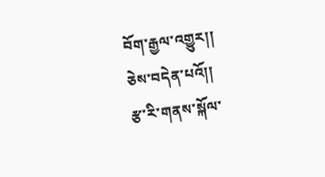བོག་རྒྱལ་འགྱུར།།
ཅེས་བདེན་པའོ།།
རྩ་རི་གནས་སྐོལ་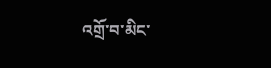འགྲོ་བ་མིང་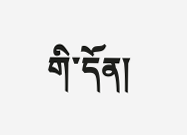གི་དོན།